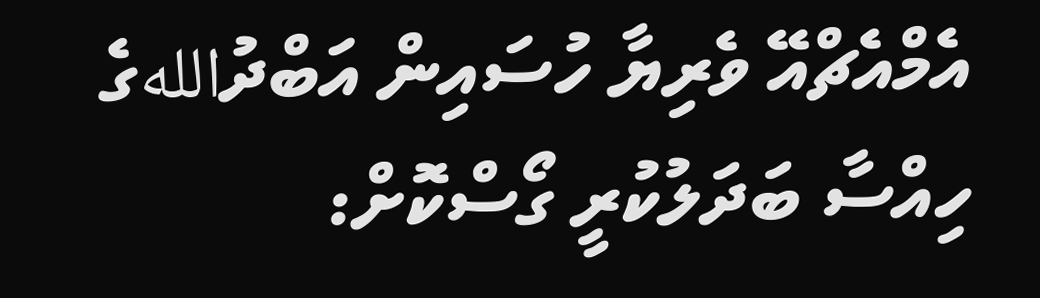އެމްއެޗްއޭ ވެރިޔާ ހުސައިން އަބްދުاللهގެ ހިއްސާ ބަދަލުކުރީ ގޯސްކޮށް: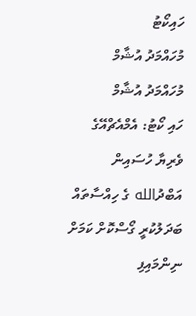ހައިކޯޓު
މުހައްމަދު އުޝާމް
މުހައްމަދު އުޝާމް
ހައި ކޯޓު: އެމްއެޗްއޭގެ ވެރިޔާ ހުސައިން އަބްދުالله ގެ ހިއްސާތައް ބަދަލުކުރީ ގޯސްކޮށް ކަމަށް ނިންމައިފި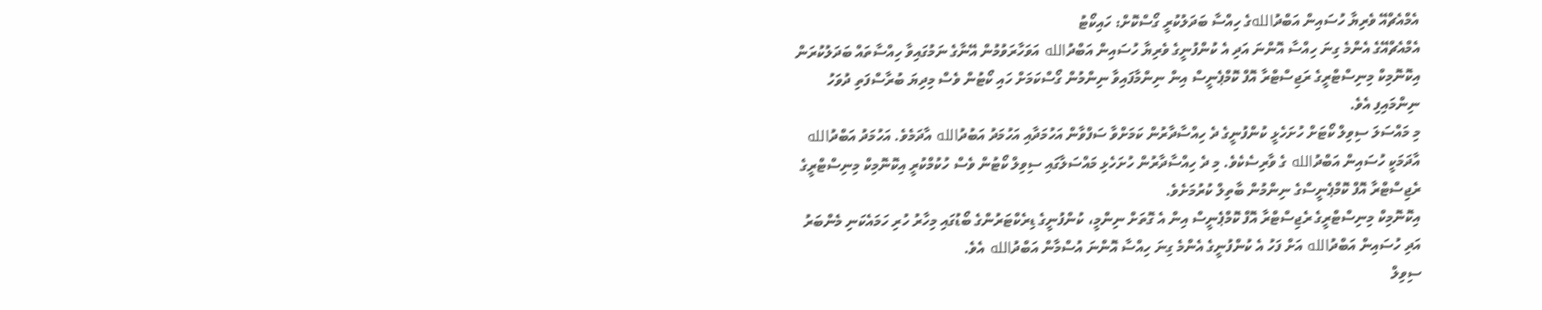އެމްއެޗްއޭ ވެރިޔާ ހުސައިން އަބްދުاللهގެ ހިއްސާ ބަދަލުކުރީ ގޯސްކޮށް: ހައިކޯޓު
އެމްއެޗްއޭގެ އެންމެ ގިނަ ހިއްސާ އޮންނަ އަދި އެ ކުންފުނީގެ ވެރިޔާ ހުސައިން އަބްދުالله އަވަހާރަވުމުން އޭނާގެ ނަމުގައިވާ ހިއްސާތައް ބަދަލުކުރަން އިކޮނޮމިކް މިނިސްޓްރީގެ ރަޖިސްޓްރާ އޮފް ކޮމްޕެނީސް އިން ނިންމާފައިވާ ނިންމުން ގޯސްކަމަށް ހައި ކޯޓުން ވެސް މިދިޔަ ބުރާސްފަތި ދުވަހު ނިންމައިފި އެވެ.
މި މައްސަލަ ސިވިލް ކޯޓަށް ހުށަހެޅީ ކުންފުނީގެ ދެ ހިއްސާދާރުން ކަމަށްވާ ސަފްވާން އަހުމަދާއި އަހުމަދު އަބުދުالله އާދަމެވެ. އަހުމަދު އަބްދުالله އާދަމަކީ ހުސައިން އަބްދުالله ގެ ވާރިސެކެވެ. މި ދެ ހިއްސާދާރުން ހުށަހެޅި މައްސަލާގައި ސިވިލް ކޯޓުން ވެސް ހުކުމްކުރީ އިކޮނޮމިކް މިނިސްޓްރީގެ ރެޖިސްޓްރާ އޮފް ކޮމްޕެނީސްގެ ނިންމުން ބާތިލް ކުރުމަށެވެ.
އިކޮނޮމިކް މިނިސްޓްރީގެ ރެޖިސްޓްރާ އޮފް ކޮމްޕެނީސް އިން އެ ގޮތަށް ނިންމީ، ކުންފުނީގެ ޑިރެކްޓަރުންގެ ބޯޑުގައި މިހާރު ހުރި ހަމައެކަނި މެންބަރު އަދި ހުސައިން އަބްދުالله އަށް ފަހު އެ ކުންފުނީގެ އެންމެ ގިނަ ހިއްސާ އޮންނަ އުސްމާން އަބްދުالله އެވެ.
ސިވިލް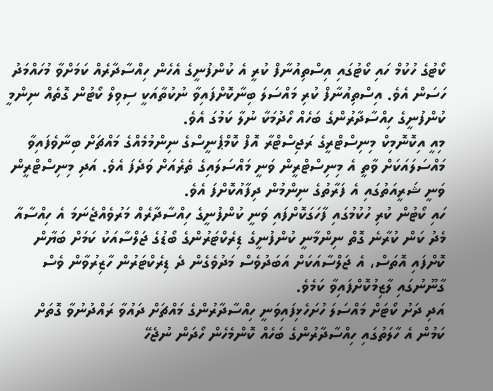ކޯޓުގެ ހުކުމް ހައި ކޯޓުގައި އިސްތިއުނާފް ކުރީ އެ ކުންފުނީގެ އެހެން ހިއްސާދާރެއް ކަމަށްވާ މުހައްމަދު ހަސަން އެވެ. އިސްތިއުނާފް ކުރި މައްސަލަ ބިނާކޮށްފައިވާ ނުކުތާއަކީ ސިވިލް ކޯޓުން ގޮތެއް ނިންމީ ކުންފުނީގެ ހިއްސާދާރުންގެ ބަހެއް ހޯދުމަކާ ނުލާ ކަމުގަ އެވެ.
މިއީ އިކޮނޮމިކް މިނިސްޓްރީގެ ރަޖިސްޓްރާ އޮފް ކޮމްޕެނީސްގެ ނިންމުމެއްގެ މައްޗަށް ބިނާވެފައިވާ މައްސަލައަކަށް ވާތީ އެ މިނިސްޓްރީން ވަނީ މައްސަލައިގެ ތެރެއަށް ވަދެފަ އެވެ. އަދި މިނިސްޓްރީން ވަނީ ޝަރީއަތުގައި އެ ފަރާތުގެ ނިންމުން ދިފާއުކޮށްފަ އެވެ.
ހައި ކޯޓުން ކުރި ހުކުމުގައި ފާހަގަކޮށްފައި ވަނީ ކުންފުނީގެ ހިއްސާދާރެއް މަރުވެއްޖެނަމަ އެ ހިއްސާއާ މެދު ކަން ކުރާނެ ގޮތް ނިންމާނީ ކުންފުނީގެ ޑިރެކްޓަރުންގެ ބޯޑުގެ ޖަލްސާއަކު ކަމަށް ބަޔާން ކޮށްފައި އޮތަސް، އެ ޖަލްސާއަކަށް އަބަދުވެސް މަދުވެގެން ދެ ޑިރެކްޓަރުން ހާޒިރުވާން ވެސް ގާނޫނުގައި ލާޒިމުކޮށްފައިވާ ކަމެވެ.
އަދި ދަށު ކޯޓަށް މައްސަލަ ހުށަހެޅިފައިވަނީ ހިއްސާދާރުންގެ މައްޗަށް ދައުވާ ރައްދުނުވާ ގޮތަށް ކަމުން އެ ހާލަތުގައި ހިއްސާދާރުންގެ ބަހެއް ކޮންމެހެން ހޯދަން ނުޖެހޭ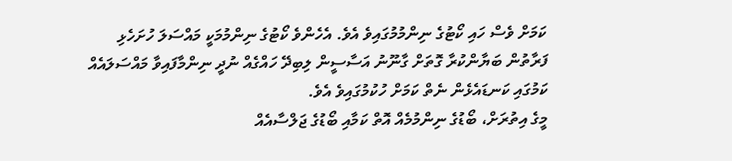ކަމަށް ވެސް ހައި ކޯޓުގެ ނިންމުމުގައިވެ އެވެ. އެހެންވެ ކޯޓުގެ ނިންމުމަކީ މައްސަލަ ހުށަހެޅި ފަރާތުން ބަޔާންކުރާ ގޮތަށް ގާނޫނު އަސާސީން ލިބިދޭ ހައްގެއް ނުދީ ނިންމާފައިވާ މައްސަލައެއް ކަމުގައި ކަނޑައެޅެން ނެތް ކަމަށް ހުކުމުގައިވެ އެވެ.
މީގެ އިތުރަށް، ބޯޑުގެ ނިންމުމެއް އޮތް ކަމާއި ބޯޑުގެ ޖަލްސާއެއް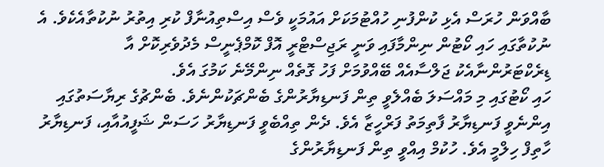ބާއްވަން ހުރަސް އެޅި ކުންފުނި ހުއްޓުމަކަށް އައުމަކީ ވެސް އިސްތިއުނާފް ކުރި އިތުރު ނުކުތާއެކެވެ. އެ ނުކުތާގައި ހައި ކޯޓުން ނިންމާފައި ވަނީ ރަޖިސްޓްރީ އޮފް ކޮމްޕެނީސް މެދުވެރިކޮށް އާ ޑިރެކްޓަރުންނާއެކު ޖަލްސާއެއް ބޭއްވުމަށް ފަހު ގޮތެއް ނިންމޭނެ ކަމުގަ އެވެ.
ހައި ކޯޓުގައި މި މައްސަލަ ބެއްލެވީ ތިން ފަނޑިޔާރުންގެ ބެންޗަކުންނެވެ. ބެންޗުގެ ރިޔާސަތުގައި އިންނެވީ ފަނޑިޔާރު ފާތިމަތު ފަރްހީޒާ އެވެ. ދެން ތިއްބެވީ ފަނޑިޔާރު ހަސަން ޝަފީއުއާއި، ފަނޑިޔާރު ހާތިފް ހިލްމީ އެވެ. ހުކުމް އިއްވީ ތިން ފަނޑިޔާރުންގެ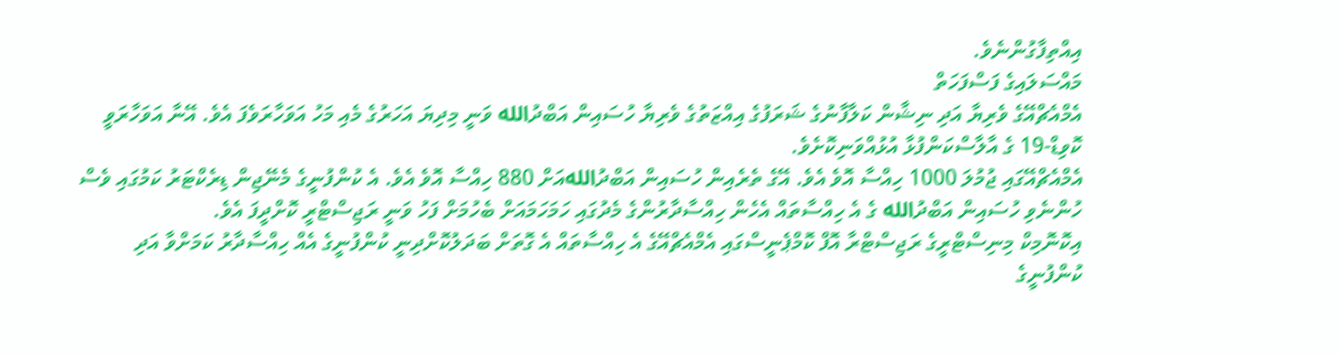އިއްތިފާގުންނެވެ.
މައްސަލައިގެ ފަސްފަހަތް
އެމްއެޗްއޭގެ ވެރިޔާ އަދި ނިޝާން ކަލާފާނުގެ ޝަރަފުގެ އިއްޒަތުގެ ވެރިޔާ ހުސައިން އަބްދުالله ވަނީ މިދިޔަ އަހަރުގެ މެއި މަހު އަވަހާރަވެފަ އެވެ. އޭނާ އަވަހާރަވީ ކޮވިޑް-19 ގެ އާލާސްކަންފުޅާ އުޅުއްވަނިކޮށެވެ.
އެމްއެޗްއޭގައި ޖުމުލަ 1000 ހިއްސާ އޮވެ އެވެ. އޭގެ ތެރެއިން ހުސައިން އަބްދުاللهއަށް 880 ހިއްސާ އޮވެ އެވެ. އެ ކުންފުނީގެ މެނޭޖިން ޑިރެކްޓަރު ކަމުގައި ވެސް ހުންނެވި ހުސައިން އަބްދުالله ގެ އެ ހިއްސާތައް އެހެން ހިއްސާދާރުންގެ މެދުގައި ހަމަހަމައަށް ބެހުމަށް ފަހު ވަނީ ރަޖިސްޓްރީ ކޮށްދީފަ އެވެ.
އިކޮނޮމިކް މިނިސްޓްރީގެ ރަޖިސްޓްރާ އޮފް ކޮމްޕެނީސްގައި އެމްއެޗްއޭގެ އެ ހިއްސާތައް އެ ގޮތަށް ބަދަލުކޮށްދިނީ ކުންފުނީގެ އެއް ހިއްސާދާރު ކަމަށްވާ އަދި ކުންފުނީގެ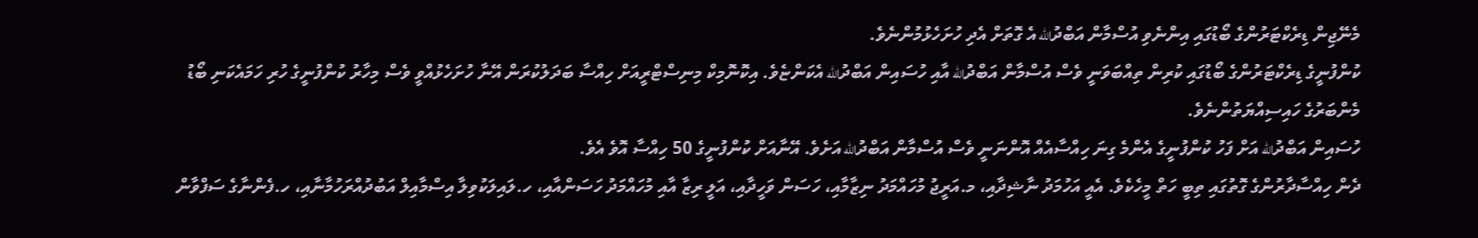މެނޭޖިން ޑިރެކްޓަރުންގެ ބޯޑުގައި އިންނެވި އުސްމާން އަބްދުالله އެ ގޮތަށް އެދި ހުށަހެޅުމުންނެވެ.
ކުންފުނީގެ ޑިރެކްޓަރުންގެ ބޯޑުގައި ކުރިން ތިއްބަވަނީ ވެސް އުސްމާން އަބްދުالله އާއި ހުސައިން އަބްދުالله އެކަންޏެވެ. އިކޮނޮމިކް މިނިސްޓްރީއަށް ހިއްސާ ބަދަލުކުރަން އޭނާ ހުށަހެޅުއްވީ ވެސް މިހާރު ކުންފުނީގެ ހުރި ހަމައެކަނި ބޯޑު މެންބަރުގެ ހައިސިއްޔަތުންނެވެ.
ހުސައިން އަބްދުالله އަށް ފަހު ކުންފުނީގެ އެންމެ ގިނަ ހިއްސާއެއް އޮންނަނީ ވެސް އުސްމާން އަބްދުالله އަށެވެ. އޭނާއަށް ކުންފުނީގެ 50 ހިއްސާ އޮވެ އެވެ.
ދެން ހިއްސާދާރުންގެ ގޮތުގައި ތިބީ ހަތް މީހެކެވެ. އެއީ އަހުމަދު ނާޝިދާއި، މ.އަރީޖު މުހައްމަދު ނިޒާމާއި، ހަސަން ވަހީދާއި، އަލީ ރިޒާ އާއި މުހައްމަދު ހަސަންއާއި، ހ.ލައިލަކުވިލާ އިސްމާއިލް އަބުދުއްރަހުމާނާއި، ހ.ފެންނާގެ ސަފްވާން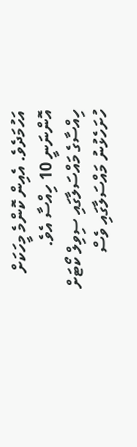އަހުމަދެވެ. އެއިން ކޮންމެ މީހަކަށް އޮންނަނީ 10 ހިއްސާ އެވެ.
ހިއްސާގެ މައްސަލާގައި ސިވިލް ކޯޓަށް ހުށަހެޅުނު މައްސަލާގައި ވެސް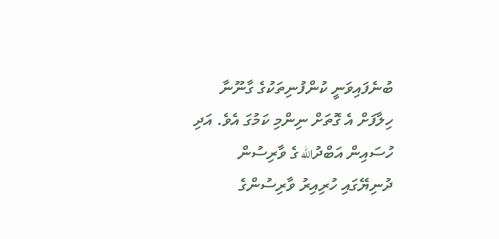ބުނެފައިވަނީ ކުންފުނިތަކުގެ ގާނޫނާ ހިލާފަށް އެ ގޮތަށް ނިންމި ކަމުގަ އެވެ. އަދި ހުސައިން އަބްދުالله ގެ ވާރިސުން ދުނިޔޭގައި ހުރިއިރު ވާރިސުންގެ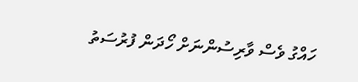ހައްގު ވެސް ވާރިސުންނަށް ހޯދަން ފުރުސަތު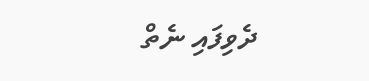ދެވިފައި ނެތް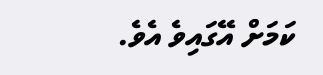ކަމަށް އޭގައިވެ އެވެ.